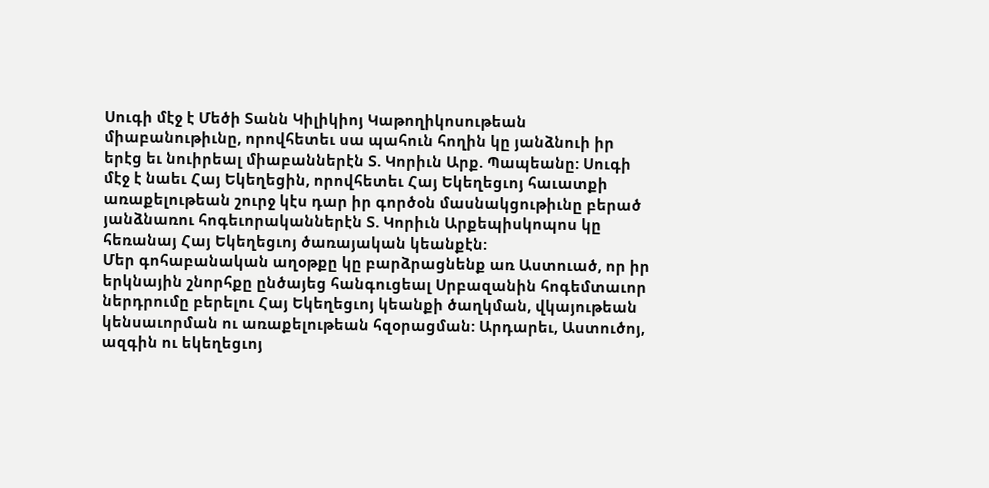Սուգի մէջ է Մեծի Տանն Կիլիկիոյ Կաթողիկոսութեան միաբանութիւնը, որովհետեւ սա պահուն հողին կը յանձնուի իր երէց եւ նուիրեալ միաբաններէն Տ. Կորիւն Արք. Պապեանը: Սուգի մէջ է նաեւ Հայ Եկեղեցին, որովհետեւ Հայ Եկեղեցւոյ հաւատքի առաքելութեան շուրջ կէս դար իր գործօն մասնակցութիւնը բերած յանձնառու հոգեւորականներէն Տ. Կորիւն Արքեպիսկոպոս կը հեռանայ Հայ Եկեղեցւոյ ծառայական կեանքէն:
Մեր գոհաբանական աղօթքը կը բարձրացնենք առ Աստուած, որ իր երկնային շնորհքը ընծայեց հանգուցեալ Սրբազանին հոգեմտաւոր ներդրումը բերելու Հայ Եկեղեցւոյ կեանքի ծաղկման, վկայութեան կենսաւորման ու առաքելութեան հզօրացման: Արդարեւ, Աստուծոյ, ազգին ու եկեղեցւոյ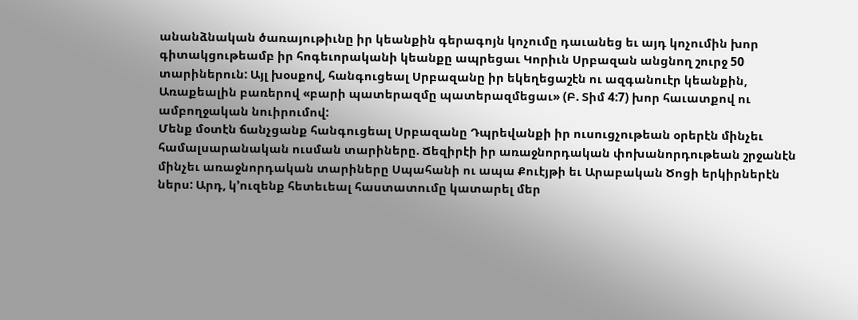անանձնական ծառայութիւնը իր կեանքին գերագոյն կոչումը դաւանեց եւ այդ կոչումին խոր գիտակցութեամբ իր հոգեւորականի կեանքը ապրեցաւ Կորիւն Սրբազան անցնող շուրջ 50 տարիներուն: Այլ խօսքով, հանգուցեալ Սրբազանը իր եկեղեցաշէն ու ազգանուէր կեանքին, Առաքեալին բառերով «բարի պատերազմը պատերազմեցաւ» (Բ. Տիմ 4:7) խոր հաւատքով ու ամբողջական նուիրումով:
Մենք մօտէն ճանչցանք հանգուցեալ Սրբազանը Դպրեվանքի իր ուսուցչութեան օրերէն մինչեւ համալսարանական ուսման տարիները. Ճեզիրէի իր առաջնորդական փոխանորդութեան շրջանէն մինչեւ առաջնորդական տարիները Սպահանի ու ապա Քուէյթի եւ Արաբական Ծոցի երկիրներէն ներս: Արդ, կ’ուզենք հետեւեալ հաստատումը կատարել մեր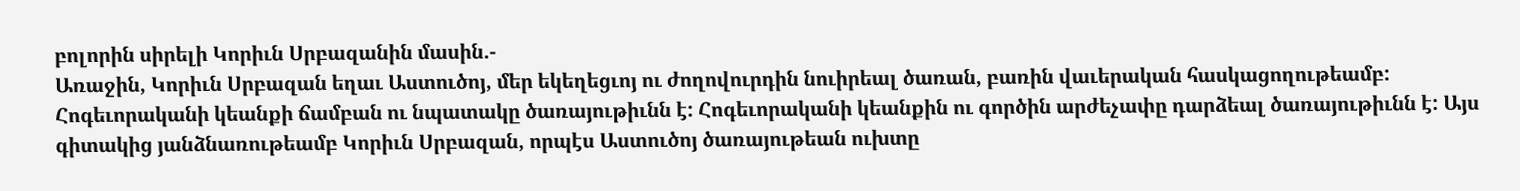բոլորին սիրելի Կորիւն Սրբազանին մասին.-
Առաջին, Կորիւն Սրբազան եղաւ Աստուծոյ, մեր եկեղեցւոյ ու ժողովուրդին նուիրեալ ծառան, բառին վաւերական հասկացողութեամբ: Հոգեւորականի կեանքի ճամբան ու նպատակը ծառայութիւնն է: Հոգեւորականի կեանքին ու գործին արժեչափը դարձեալ ծառայութիւնն է: Այս գիտակից յանձնառութեամբ Կորիւն Սրբազան, որպէս Աստուծոյ ծառայութեան ուխտը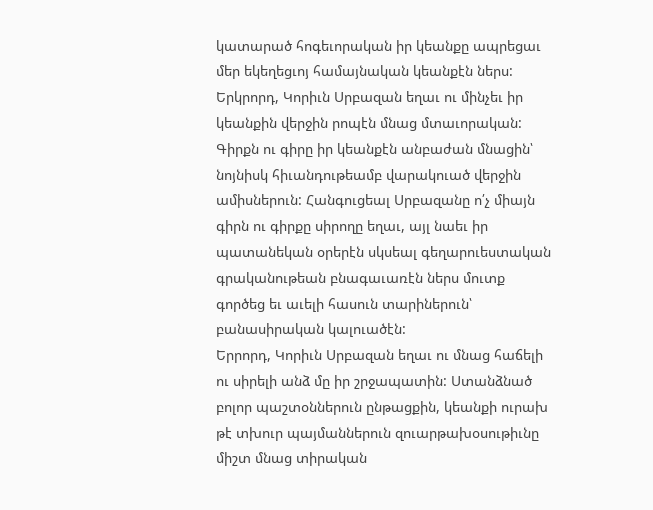կատարած հոգեւորական իր կեանքը ապրեցաւ մեր եկեղեցւոյ համայնական կեանքէն ներս:
Երկրորդ, Կորիւն Սրբազան եղաւ ու մինչեւ իր կեանքին վերջին րոպէն մնաց մտաւորական: Գիրքն ու գիրը իր կեանքէն անբաժան մնացին՝ նոյնիսկ հիւանդութեամբ վարակուած վերջին ամիսներուն: Հանգուցեալ Սրբազանը ո՛չ միայն գիրն ու գիրքը սիրողը եղաւ, այլ նաեւ իր պատանեկան օրերէն սկսեալ գեղարուեստական գրականութեան բնագաւառէն ներս մուտք գործեց եւ աւելի հասուն տարիներուն՝ բանասիրական կալուածէն:
Երրորդ, Կորիւն Սրբազան եղաւ ու մնաց հաճելի ու սիրելի անձ մը իր շրջապատին: Ստանձնած բոլոր պաշտօններուն ընթացքին, կեանքի ուրախ թէ տխուր պայմաններուն զուարթախօսութիւնը միշտ մնաց տիրական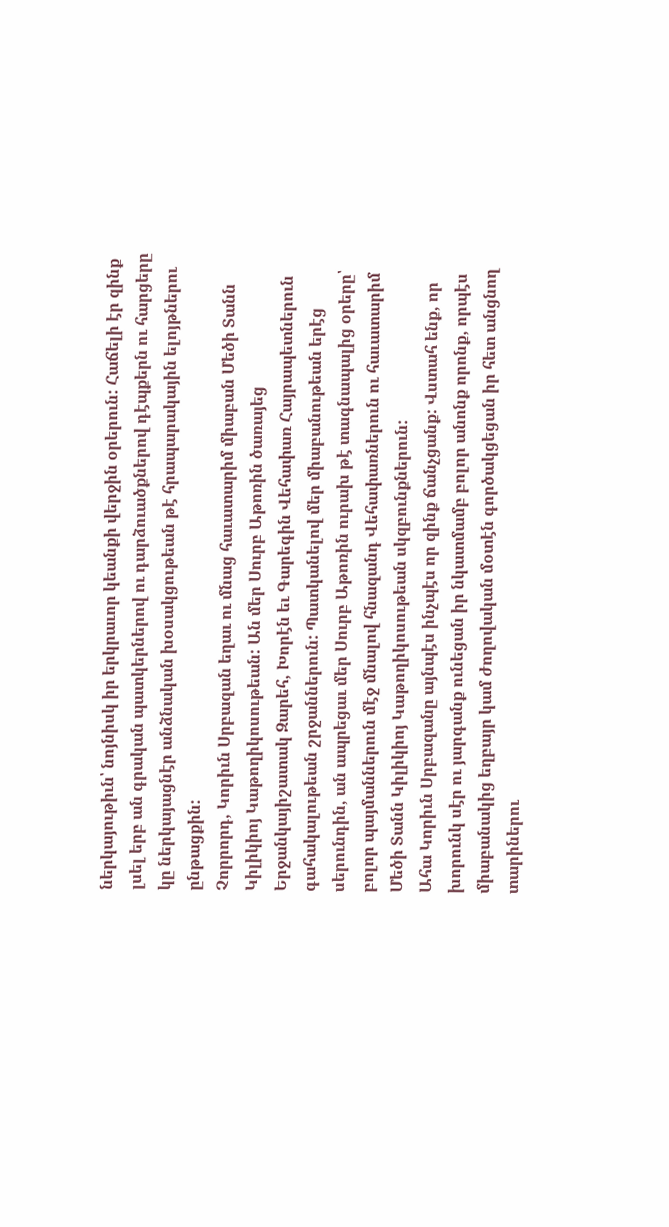ներկայութիւն՝ նոյնիսկ իր երկրաւոր կեանքի վերջին օրերուն: Հաճելի էր զինք լսել երբ ան գրական պատկերներով ու դարձուածքներով դէպքերն ու հարցերը կը ներկայացնէր անձնական խօսակցութեան թէ հրապարակային ելոյթներու ընթացքին:
Չորրորդ, Կորիւն Սրբազան եղաւ ու մնաց հաւատարիմ միաբան Մեծի Տանն Կիլիկիոյ Կաթողիկոսութեան: Ան մեր Սուրբ Աթոռին ծառայեց Երջանկայիշատակ Զարեհ, Խորէն եւ Գարեգին Վեհափառ Հայրապետներուն գահակալութեան շրջաններուն: Պատկանելով մեր միաբանութեան երէց սերունդին, ան ապրեցաւ մեր Սուրբ Աթոռին ուրախ թէ տագնապալից օրերը՝ բոլոր պայմաններուն մէջ մնալով հնազանդ Վեհափառներուն ու հաւատարիմ Մեծի Տանն Կիլիկիոյ Կաթողիկոսութեան սկզբունքներուն:
Ահա Կորիւն Սրբազանը այնպէս ինչպէս որ զինք ճանչցանք: Վստահ ենք, որ խորունկ սէր ու յարգանք ունեցան իր նկատմամբ բոլոր անոնք որոնք, որպէս միաբանակից եղբայր կամ ժողովական մօտէն գործակցեցան իր հետ անցնող տարիներու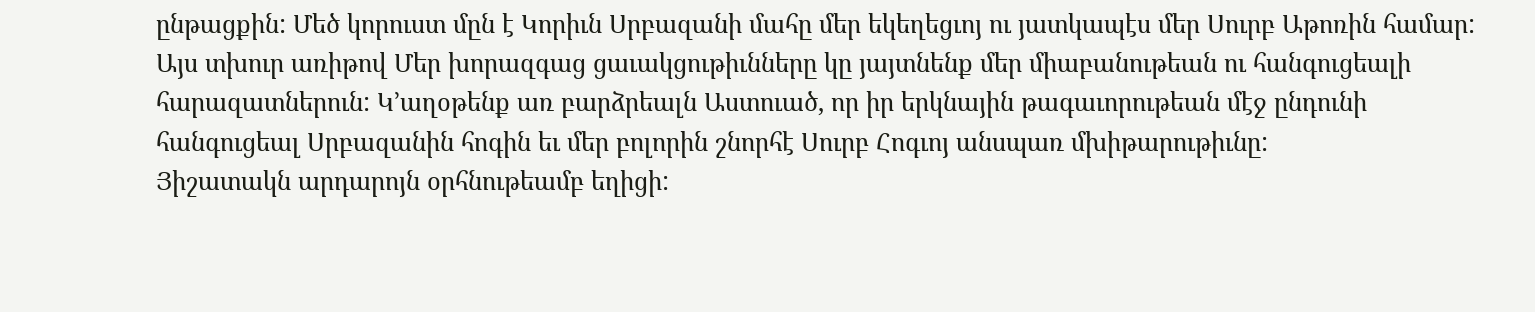ընթացքին: Մեծ կորուստ մըն է Կորիւն Սրբազանի մահը մեր եկեղեցւոյ ու յատկապէս մեր Սուրբ Աթոռին համար:
Այս տխուր առիթով Մեր խորազգաց ցաւակցութիւնները կը յայտնենք մեր միաբանութեան ու հանգուցեալի հարազատներուն: Կ’աղօթենք առ բարձրեալն Աստուած, որ իր երկնային թագաւորութեան մէջ ընդունի հանգուցեալ Սրբազանին հոգին եւ մեր բոլորին շնորհէ Սուրբ Հոգւոյ անսպառ մխիթարութիւնը:
Յիշատակն արդարոյն օրհնութեամբ եղիցի: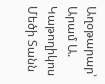Աղօթարար՝
Արամ Ա.
Կաթողիկոս Մեծի Տանն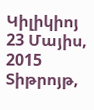Կիլիկիոյ
23 Մայիս, 2015
Տիթրոյթ,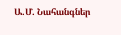Ա.Մ. Նահանգներ